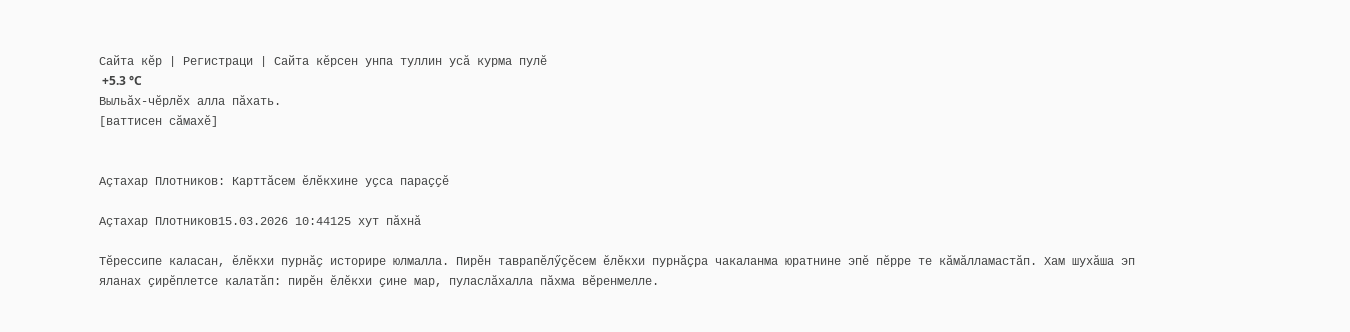Сайта кӗр | Регистраци | Сайта кӗрсен унпа туллин усӑ курма пулӗ
 +5.3 °C
Выльӑх-чӗрлӗх алла пӑхать.
[ваттисен сӑмахӗ]


Аçтахар Плотников: Карттӑсем ӗлӗкхине уҫса параҫҫӗ

Аçтахар Плотников15.03.2026 10:44125 хут пӑхнӑ

Тӗрессипе каласан, ӗлӗкхи пурнӑҫ историре юлмалла. Пирӗн таврапӗлӳҫӗсем ӗлӗкхи пурнӑҫра чакаланма юратнине эпӗ пӗрре те кӑмӑлламастӑп. Хам шухӑша эп яланах ҫирӗплетсе калатӑп: пирӗн ӗлӗкхи ҫине мар, пуласлӑхалла пӑхма вӗренмелле.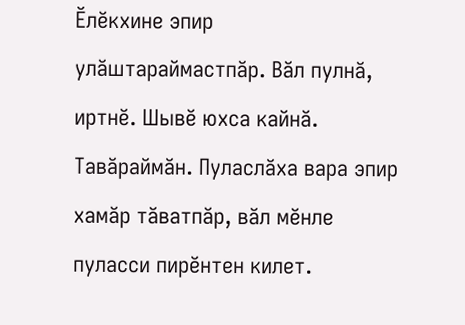Ӗлӗкхине эпир улӑштараймастпӑр. Вӑл пулнӑ, иртнӗ. Шывӗ юхса кайнӑ. Тавӑраймӑн. Пуласлӑха вара эпир хамӑр тӑватпӑр, вӑл мӗнле пуласси пирӗнтен килет.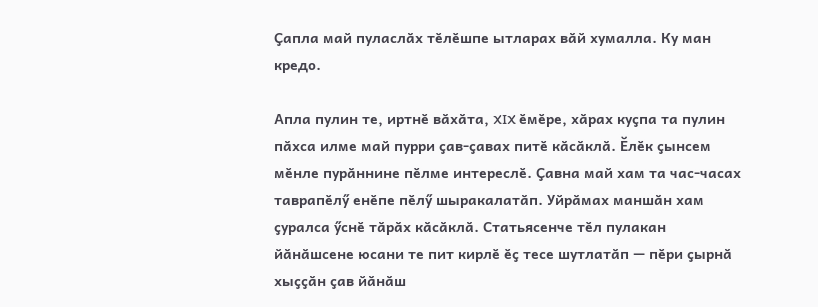Ҫапла май пуласлӑх тӗлӗшпе ытларах вӑй хумалла. Ку ман кредо.

Апла пулин те, иртнӗ вӑхӑта, XIX ӗмӗре, хӑрах куҫпа та пулин пӑхса илме май пурри ҫав-ҫавах питӗ кӑсӑклӑ. Ӗлӗк ҫынсем мӗнле пурӑннине пӗлме интереслӗ. Ҫавна май хам та час-часах таврапӗлӳ енӗпе пӗлӳ шыракалатӑп. Уйрӑмах маншӑн хам ҫуралса ӳснӗ тӑрӑх кӑсӑклӑ. Статьясенче тӗл пулакан йӑнӑшсене юсани те пит кирлӗ ӗҫ тесе шутлатӑп — пӗри ҫырнӑ хыҫҫӑн ҫав йӑнӑш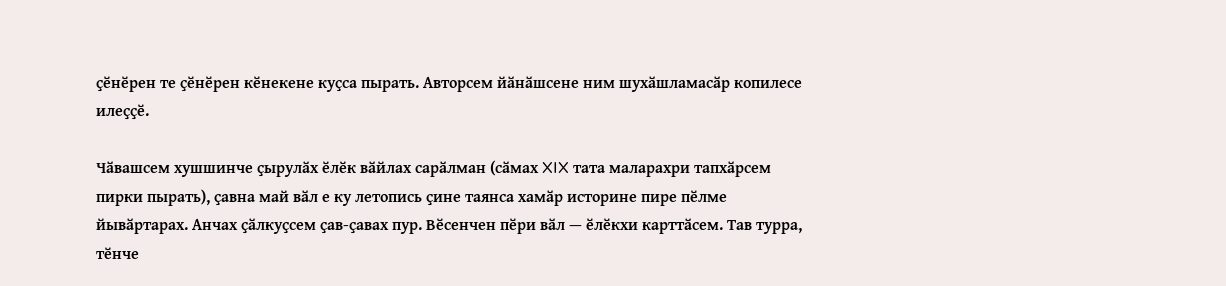ҫӗнӗрен те ҫӗнӗрен кӗнекене куҫса пырать. Авторсем йӑнӑшсене ним шухӑшламасӑр копилесе илеҫҫӗ.

Чӑвашсем хушшинче ҫырулӑх ӗлӗк вӑйлах сарӑлман (сӑмах XIX тата маларахри тапхӑрсем пирки пырать), ҫавна май вӑл е ку летопись ҫине таянса хамӑр историне пире пӗлме йывӑртарах. Анчах ҫӑлкуҫсем ҫав-ҫавах пур. Вӗсенчен пӗри вӑл — ӗлӗкхи карттӑсем. Тав турра, тӗнче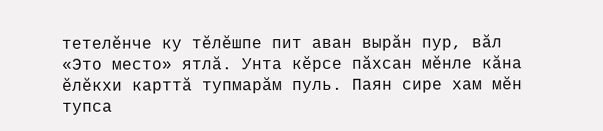тетелӗнче ку тӗлӗшпе пит аван вырӑн пур, вӑл «Это место» ятлӑ. Унта кӗрсе пӑхсан мӗнле кӑна ӗлӗкхи карттӑ тупмарӑм пуль. Паян сире хам мӗн тупса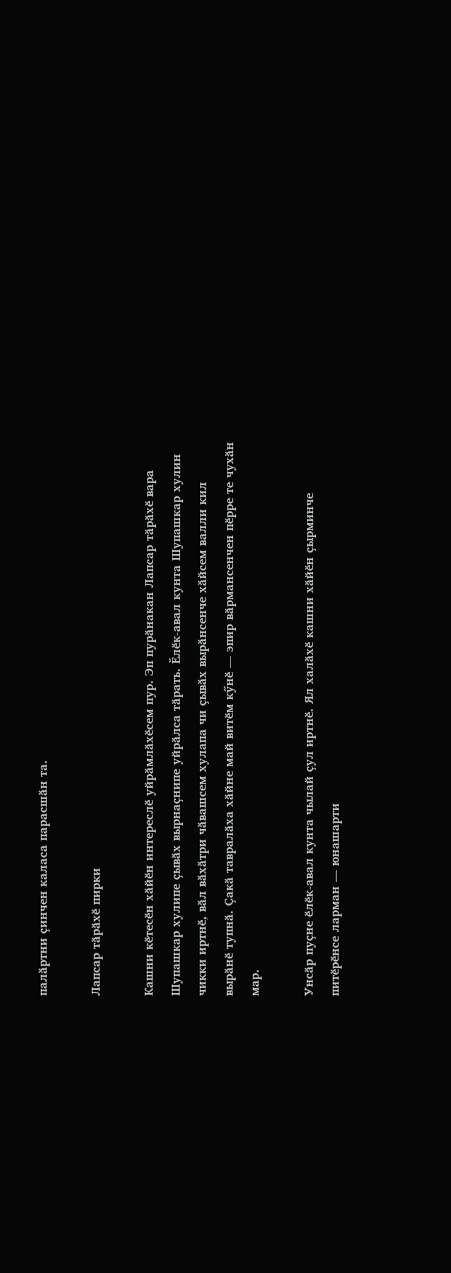палӑртни ҫинчен каласа парасшӑн та.

Лапсар тӑрӑхӗ пирки

Кашни кӗтесӗн хӑйӗн интереслӗ уйрӑмлӑхӗсем пур. Эп пурӑнакан Лапсар тӑрӑхӗ вара Шупашкар хулипе ҫывӑх вырнаҫнипе уйрӑлса тӑрать. Ӗлӗк-авал кунта Шупашкар хулин чикки иртнӗ, вӑл вӑхӑтри чӑвашсем хулапа чи ҫывӑх вырӑнсенче хӑйсем валли кил вырӑнӗ тупнӑ. Ҫакӑ тавралӑха хӑйне май витӗм кӳнӗ — эпир вӑрмансенчен пӗрре те чухӑн мар.

Унсӑр пуҫне ӗлӗк-авал кунта чылай ҫул иртнӗ. Ял халӑхӗ кашни хӑйӗн ҫырминче питӗрӗнсе ларман — юнашарти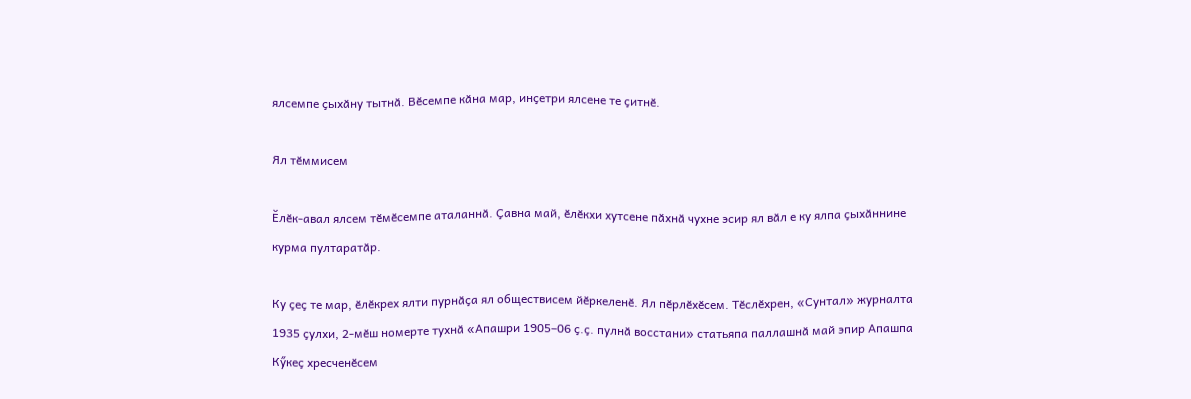ялсемпе ҫыхӑну тытнӑ. Вӗсемпе кӑна мар, инҫетри ялсене те ҫитнӗ.

Ял тӗммисем

Ӗлӗк-авал ялсем тӗмӗсемпе аталаннӑ. Ҫавна май, ӗлӗкхи хутсене пӑхнӑ чухне эсир ял вӑл е ку ялпа ҫыхӑннине курма пултаратӑр.

Ку ҫеҫ те мар, ӗлӗкрех ялти пурнӑҫа ял обществисем йӗркеленӗ. Ял пӗрлӗхӗсем. Тӗслӗхрен, «Сунтал» журналта 1935 ҫулхи, 2-мӗш номерте тухнӑ «Апашри 1905–06 ҫ.ҫ. пулнӑ восстани» статьяпа паллашнӑ май эпир Апашпа Кӳкеҫ хресченӗсем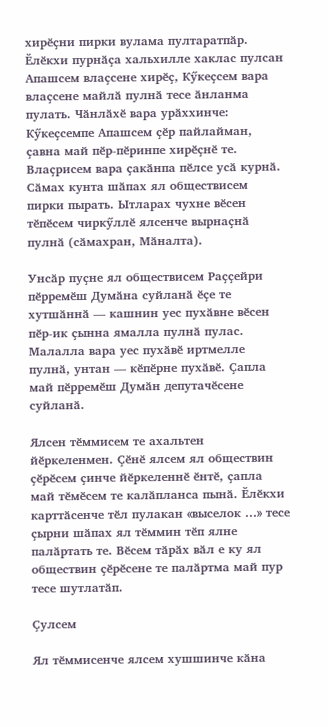хирӗҫни пирки вулама пултаратпӑр. Ӗлӗкхи пурнӑҫа хальхилле хаклас пулсан Апашсем влаҫсене хирӗҫ, Кӳкеҫсем вара влаҫсене майлӑ пулнӑ тесе ӑнланма пулать. Чӑнлӑхӗ вара урӑххинче: Кӳкеҫсемпе Апашсем ҫӗр пайлайман, ҫавна май пӗр-пӗринпе хирӗҫнӗ те. Влаҫрисем вара ҫакӑнпа пӗлсе усӑ курнӑ. Сӑмах кунта шӑпах ял обществисем пирки пырать. Ытларах чухне вӗсен тӗпӗсем чиркӳллӗ ялсенче вырнаҫнӑ пулнӑ (сӑмахран, Мӑналта).

Унсӑр пуҫне ял обществисем Раҫҫейри пӗрремӗш Думӑна суйланӑ ӗҫе те хутшӑннӑ — кашнин уес пухӑвне вӗсен пӗр-ик ҫынна ямалла пулнӑ пулас. Малалла вара уес пухӑвӗ иртмелле пулнӑ, унтан — кӗпӗрне пухӑвӗ. Ҫапла май пӗрремӗш Думӑн депутачӗсене суйланӑ.

Ялсен тӗммисем те ахальтен йӗркеленмен. Ҫӗнӗ ялсем ял обществин ҫӗрӗсем ҫинче йӗркеленнӗ ӗнтӗ, ҫапла май тӗмӗсем те калӑпланса пынӑ. Ӗлӗкхи карттӑсенче тӗл пулакан «выселок …» тесе ҫырни шӑпах ял тӗммин тӗп ялне палӑртать те. Вӗсем тӑрӑх вӑл е ку ял обществин ҫӗрӗсене те палӑртма май пур тесе шутлатӑп.

Ҫулсем

Ял тӗммисенче ялсем хушшинче кӑна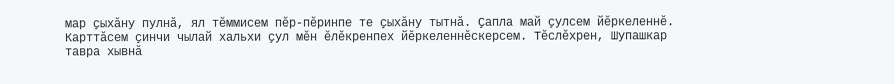мар ҫыхӑну пулнӑ, ял тӗммисем пӗр-пӗринпе те ҫыхӑну тытнӑ. Ҫапла май ҫулсем йӗркеленнӗ. Карттӑсем ҫинчи чылай хальхи ҫул мӗн ӗлӗкренпех йӗркеленнӗскерсем. Тӗслӗхрен, Шупашкар тавра хывнӑ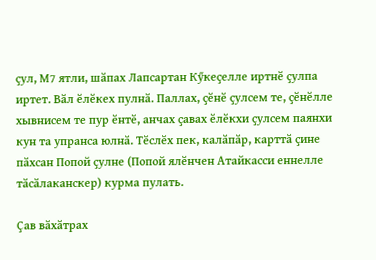ҫул, М7 ятли, шӑпах Лапсартан Кӳкеҫелле иртнӗ ҫулпа иртет. Вӑл ӗлӗкех пулнӑ. Паллах, ҫӗнӗ ҫулсем те, ҫӗнӗлле хывнисем те пур ӗнтӗ, анчах ҫавах ӗлӗкхи ҫулсем паянхи кун та упранса юлнӑ. Тӗслӗх пек, калӑпӑр, карттӑ ҫине пӑхсан Попой ҫулне (Попой ялӗнчен Атайкасси еннелле тӑсӑлаканскер) курма пулать.

Ҫав вӑхӑтрах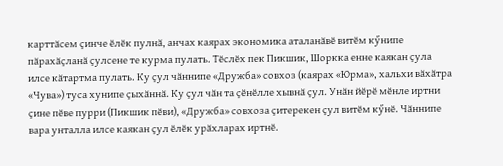карттӑсем ҫинче ӗлӗк пулнӑ, анчах каярах экономика аталанӑвӗ витӗм кӳнипе пӑрахӑҫланӑ ҫулсене те курма пулать. Тӗслӗх пек Пикшик, Шоркка енне каякан ҫула илсе кӑтартма пулать. Ку ҫул чӑннипе «Дружба» совхоз (каярах «Юрма», хальхи вӑхӑтра «Чува») туса хунипе ҫыхӑннӑ. Ку ҫул чӑн та ҫӗнӗлле хывнӑ ҫул. Унӑн йӗрӗ мӗнле иртни ҫине пӗве пурри (Пикшик пӗви), «Дружба» совхоза ҫитерекен ҫул витӗм кӳнӗ. Чӑннипе вара унталла илсе каякан ҫул ӗлӗк урӑхларах иртнӗ.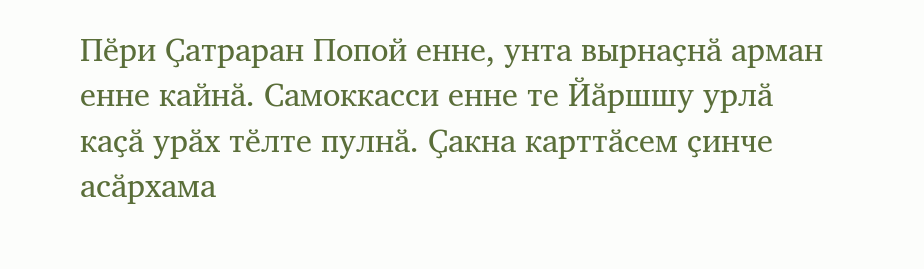Пӗри Ҫатраран Попой енне, унта вырнаҫнӑ арман енне кайнӑ. Самоккасси енне те Йӑршшу урлӑ каҫӑ урӑх тӗлте пулнӑ. Ҫакна карттӑсем ҫинче асӑрхама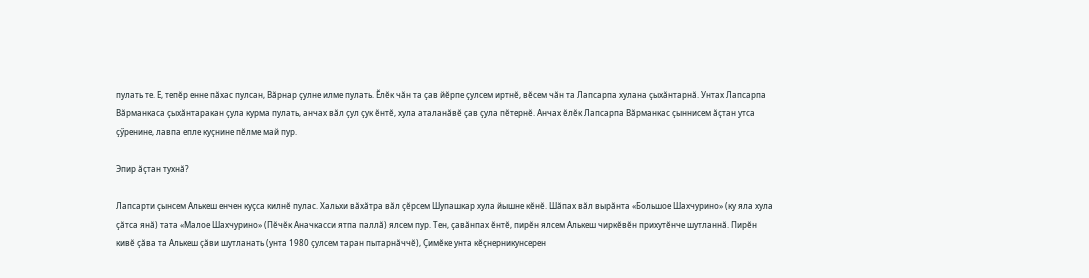пулать те. Е, тепӗр енне пӑхас пулсан, Вӑрнар ҫулне илме пулать. Ӗлӗк чӑн та ҫав йӗрпе ҫулсем иртнӗ, вӗсем чӑн та Лапсарпа хулана ҫыхӑнтарнӑ. Унтах Лапсарпа Вӑрманкаса ҫыхӑнтаракан ҫула курма пулать, анчах вӑл ҫул ҫук ӗнтӗ, хула аталанӑвӗ ҫав ҫула пӗтернӗ. Анчах ӗлӗк Лапсарпа Вӑрманкас ҫыннисем ӑҫтан утса ҫӳренине, лавпа епле куҫнине пӗлме май пур.

Эпир ӑҫтан тухнӑ?

Лапсарти ҫынсем Алькеш енчен куҫса килнӗ пулас. Хальхи вӑхӑтра вӑл ҫӗрсем Шупашкар хула йышне кӗнӗ. Шӑпах вӑл вырӑнта «Большое Шахчурино» (ку яла хула ҫӑтса янӑ) тата «Малое Шахчурино» (Пӗчӗк Аначкасси ятпа паллӑ) ялсем пур. Тен, ҫавӑнпах ӗнтӗ, пирӗн ялсем Алькеш чиркӗвӗн прихутӗнче шутланнӑ. Пирӗн кивӗ ҫӑва та Алькеш ҫӑви шутланать (унта 1980 ҫулсем таран пытарнӑччӗ), Ҫимӗке унта кӗҫнерникунсерен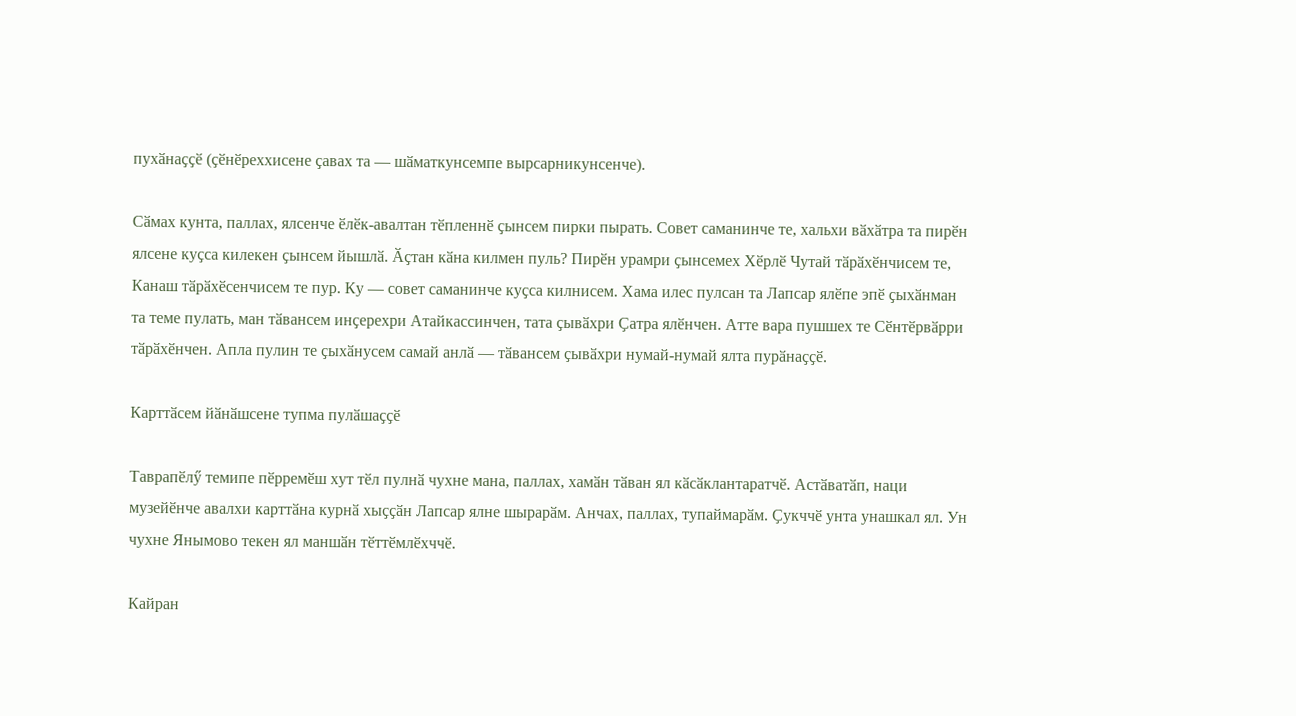пухӑнаҫҫӗ (ҫӗнӗреххисене ҫавах та — шӑматкунсемпе вырсарникунсенче).

Сӑмах кунта, паллах, ялсенче ӗлӗк-авалтан тӗпленнӗ ҫынсем пирки пырать. Совет саманинче те, хальхи вӑхӑтра та пирӗн ялсене куҫса килекен ҫынсем йышлӑ. Ӑҫтан кӑна килмен пуль? Пирӗн урамри ҫынсемех Хӗрлӗ Чутай тӑрӑхӗнчисем те, Канаш тӑрӑхӗсенчисем те пур. Ку — совет саманинче куҫса килнисем. Хама илес пулсан та Лапсар ялӗпе эпӗ ҫыхӑнман та теме пулать, ман тӑвансем инҫерехри Атайкассинчен, тата ҫывӑхри Ҫатра ялӗнчен. Атте вара пушшех те Сӗнтӗрвӑрри тӑрӑхӗнчен. Апла пулин те ҫыхӑнусем самай анлӑ — тӑвансем ҫывӑхри нумай-нумай ялта пурӑнаҫҫӗ.

Карттӑсем йӑнӑшсене тупма пулӑшаҫҫӗ

Таврапӗлӳ темипе пӗрремӗш хут тӗл пулнӑ чухне мана, паллах, хамӑн тӑван ял кӑсӑклантаратчӗ. Астӑватӑп, наци музейӗнче авалхи карттӑна курнӑ хыҫҫӑн Лапсар ялне шырарӑм. Анчах, паллах, тупаймарӑм. Ҫукччӗ унта унашкал ял. Ун чухне Янымово текен ял маншӑн тӗттӗмлӗхччӗ.

Кайран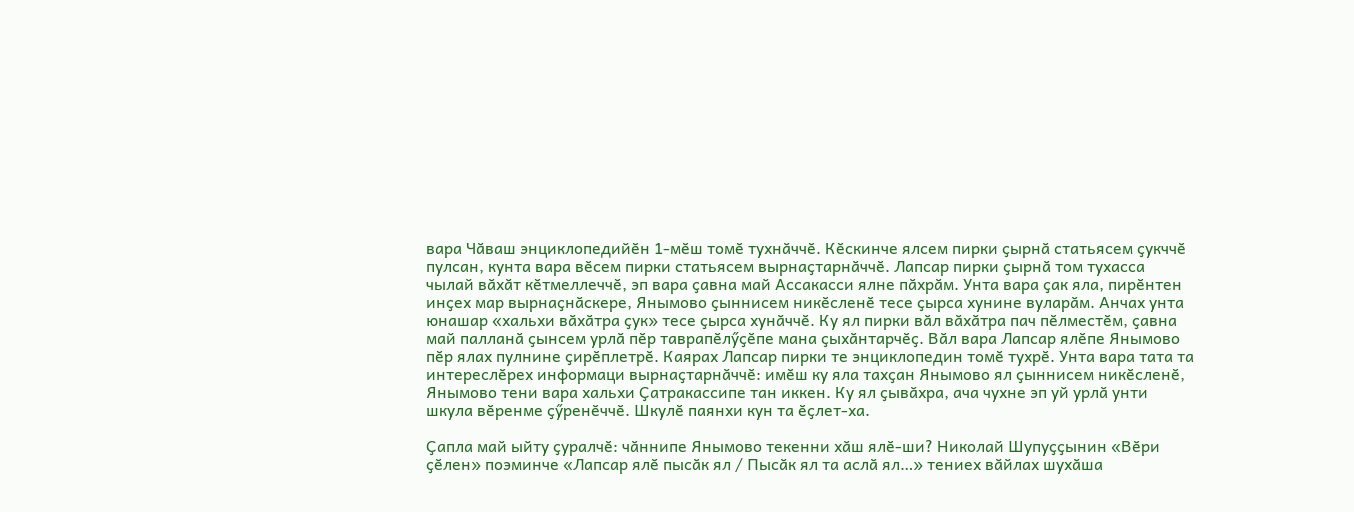вара Чӑваш энциклопедийӗн 1-мӗш томӗ тухнӑччӗ. Кӗскинче ялсем пирки ҫырнӑ статьясем ҫукччӗ пулсан, кунта вара вӗсем пирки статьясем вырнаҫтарнӑччӗ. Лапсар пирки ҫырнӑ том тухасса чылай вӑхӑт кӗтмеллеччӗ, эп вара ҫавна май Ассакасси ялне пӑхрӑм. Унта вара ҫак яла, пирӗнтен инҫех мар вырнаҫнӑскере, Янымово ҫыннисем никӗсленӗ тесе ҫырса хунине вуларӑм. Анчах унта юнашар «хальхи вӑхӑтра ҫук» тесе ҫырса хунӑччӗ. Ку ял пирки вӑл вӑхӑтра пач пӗлместӗм, ҫавна май палланӑ ҫынсем урлӑ пӗр таврапӗлӳҫӗпе мана ҫыхӑнтарчӗҫ. Вӑл вара Лапсар ялӗпе Янымово пӗр ялах пулнине ҫирӗплетрӗ. Каярах Лапсар пирки те энциклопедин томӗ тухрӗ. Унта вара тата та интереслӗрех информаци вырнаҫтарнӑччӗ: имӗш ку яла тахҫан Янымово ял ҫыннисем никӗсленӗ, Янымово тени вара хальхи Ҫатракассипе тан иккен. Ку ял ҫывӑхра, ача чухне эп уй урлӑ унти шкула вӗренме ҫӳренӗччӗ. Шкулӗ паянхи кун та ӗҫлет-ха.

Ҫапла май ыйту ҫуралчӗ: чӑннипе Янымово текенни хӑш ялӗ-ши? Николай Шупуҫҫынин «Вӗри ҫӗлен» поэминче «Лапсар ялӗ пысӑк ял / Пысӑк ял та аслӑ ял…» тениех вӑйлах шухӑша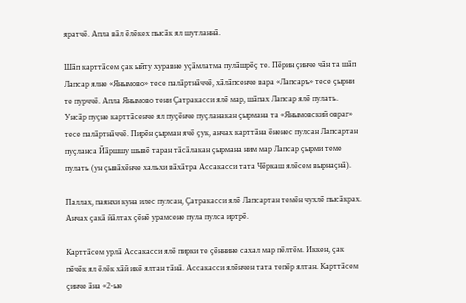яратчӗ. Апла вӑл ӗлӗкех пысӑк ял шутланнӑ.

Шӑп карттӑсем ҫак ыйту хуравне уҫӑмлатма пулӑшрӗҫ те. Пӗрин ҫинче чӑн та шӑп Лапсар ялне «Янымово» тесе палӑртнӑччӗ, хӑлӑпсенче вара «Лапсаръ» тесе ҫырни те пурччӗ. Апла Янымово тени Ҫатракасси ялӗ мар, шӑпах Лапсар ялӗ пулать. Унсӑр пуҫне карттӑсенче ял пуҫӗнче пуҫланакан ҫырмана та «Янымовский овраг» тесе палӑртнӑччӗ. Пирӗн ҫырман ячӗ ҫук, анчах карттӑна ӗненес пулсан Лапсартан пуҫланса Йӑршшу шывӗ таран тӑсӑлакан ҫырмана ним мар Лапсар ҫырми теме пулать (ун ҫывӑхӗнче хальхи вӑхӑтра Ассакасси тата Чӗркаш ялӗсем вырнаҫнӑ).

Паллах, паянхи куна илес пулсан, Ҫатракасси ялӗ Лапсартан темӗн чухлӗ пысӑкрах. Анчах ҫакӑ йӑлтах ҫӗнӗ урамсене пула пулса иртрӗ.

Карттӑсем урлӑ Ассакасси ялӗ пирки те ҫӗннине сахал мар пӗлтӗм. Иккен, ҫак пӗчӗк ял ӗлӗк хӑй икӗ ялтан тӑнӑ. Ассакасси ялӗнчен тата тепӗр ялтан. Карттӑсем ҫинче ӑна «2-ые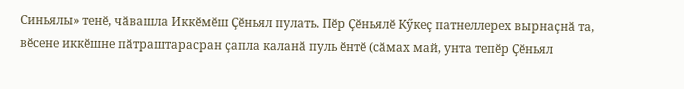Синьялы» тенӗ, чӑвашла Иккӗмӗш Ҫӗньял пулать. Пӗр Ҫӗньялӗ Кӳкеҫ патнеллерех вырнаҫнӑ та, вӗсене иккӗшне пӑтраштарасран ҫапла каланӑ пуль ӗнтӗ (сӑмах май, унта тепӗр Ҫӗньял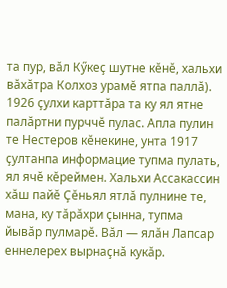та пур, вӑл Кӳкеҫ шутне кӗнӗ, хальхи вӑхӑтра Колхоз урамӗ ятпа паллӑ). 1926 ҫулхи карттӑра та ку ял ятне палӑртни пурччӗ пулас. Апла пулин те Нестеров кӗнекине, унта 1917 ҫултанпа информацие тупма пулать, ял ячӗ кӗреймен. Хальхи Ассакассин хӑш пайӗ Ҫӗньял ятлӑ пулнине те, мана, ку тӑрӑхри ҫынна, тупма йывӑр пулмарӗ. Вӑл — ялӑн Лапсар еннелерех вырнаҫнӑ кукӑр.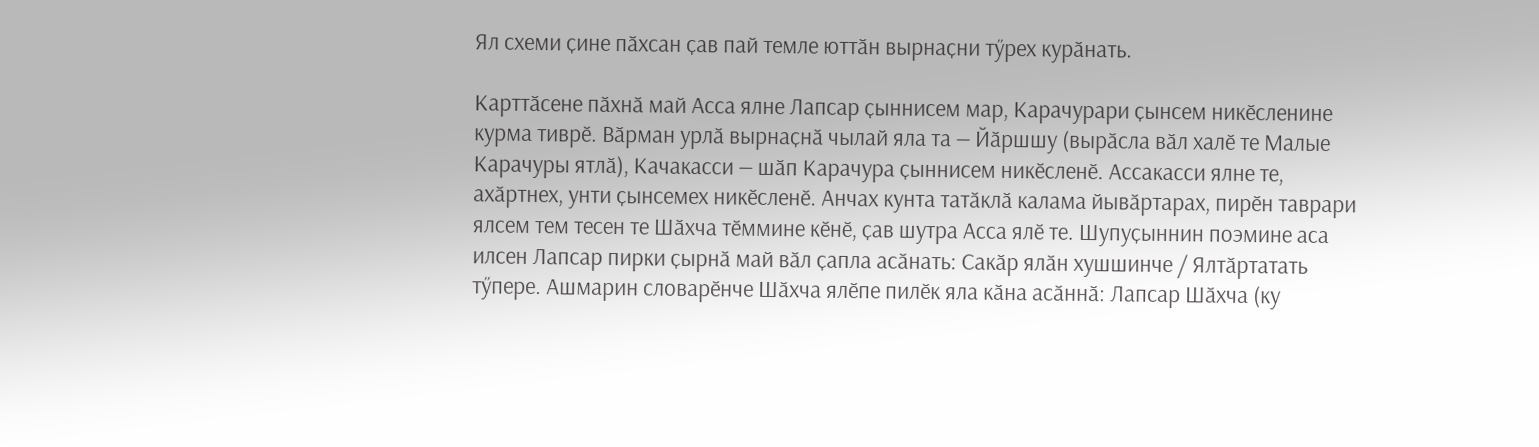Ял схеми ҫине пӑхсан ҫав пай темле юттӑн вырнаҫни тӳрех курӑнать.

Карттӑсене пӑхнӑ май Асса ялне Лапсар ҫыннисем мар, Карачурари ҫынсем никӗсленине курма тиврӗ. Вӑрман урлӑ вырнаҫнӑ чылай яла та — Йӑршшу (вырӑсла вӑл халӗ те Малые Карачуры ятлӑ), Качакасси — шӑп Карачура ҫыннисем никӗсленӗ. Ассакасси ялне те, ахӑртнех, унти ҫынсемех никӗсленӗ. Анчах кунта татӑклӑ калама йывӑртарах, пирӗн таврари ялсем тем тесен те Шӑхча тӗммине кӗнӗ, ҫав шутра Асса ялӗ те. Шупуҫыннин поэмине аса илсен Лапсар пирки ҫырнӑ май вӑл ҫапла асӑнать: Сакӑр ялӑн хушшинче / Ялтӑртатать тӳпере. Ашмарин словарӗнче Шӑхча ялӗпе пилӗк яла кӑна асӑннӑ: Лапсар Шӑхча (ку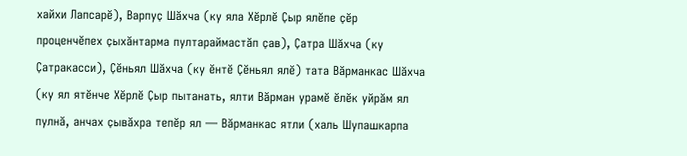хайхи Лапсарӗ), Варпуҫ Шӑхча (ку яла Хӗрлӗ Ҫыр ялӗпе ҫӗр проценчӗпех ҫыхӑнтарма пултараймастӑп ҫав), Ҫатра Шӑхча (ку Ҫатракасси), Ҫӗньял Шӑхча (ку ӗнтӗ Ҫӗньял ялӗ) тата Вӑрманкас Шӑхча (ку ял ятӗнче Хӗрлӗ Ҫыр пытанать, ялти Вӑрман урамӗ ӗлӗк уйрӑм ял пулнӑ, анчах ҫывӑхра тепӗр ял — Вӑрманкас ятли (халь Шупашкарпа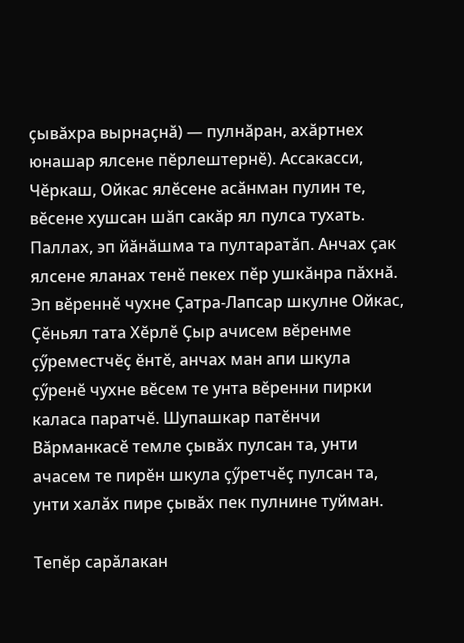ҫывӑхра вырнаҫнӑ) — пулнӑран, ахӑртнех юнашар ялсене пӗрлештернӗ). Ассакасси, Чӗркаш, Ойкас ялӗсене асӑнман пулин те, вӗсене хушсан шӑп сакӑр ял пулса тухать. Паллах, эп йӑнӑшма та пултаратӑп. Анчах ҫак ялсене яланах тенӗ пекех пӗр ушкӑнра пӑхнӑ. Эп вӗреннӗ чухне Ҫатра-Лапсар шкулне Ойкас, Ҫӗньял тата Хӗрлӗ Ҫыр ачисем вӗренме ҫӳреместчӗҫ ӗнтӗ, анчах ман апи шкула ҫӳренӗ чухне вӗсем те унта вӗренни пирки каласа паратчӗ. Шупашкар патӗнчи Вӑрманкасӗ темле ҫывӑх пулсан та, унти ачасем те пирӗн шкула ҫӳретчӗҫ пулсан та, унти халӑх пире ҫывӑх пек пулнине туйман.

Тепӗр сарӑлакан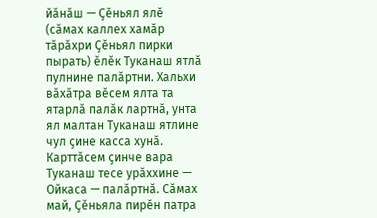йӑнӑш — Ҫӗньял ялӗ (сӑмах каллех хамӑр тӑрӑхри Ҫӗньял пирки пырать) ӗлӗк Туканаш ятлӑ пулнине палӑртни. Хальхи вӑхӑтра вӗсем ялта та ятарлӑ палӑк лартнӑ, унта ял малтан Туканаш ятлине чул ҫине касса хунӑ. Карттӑсем ҫинче вара Туканаш тесе урӑххине — Ойкаса — палӑртнӑ. Сӑмах май, Ҫӗньяла пирӗн патра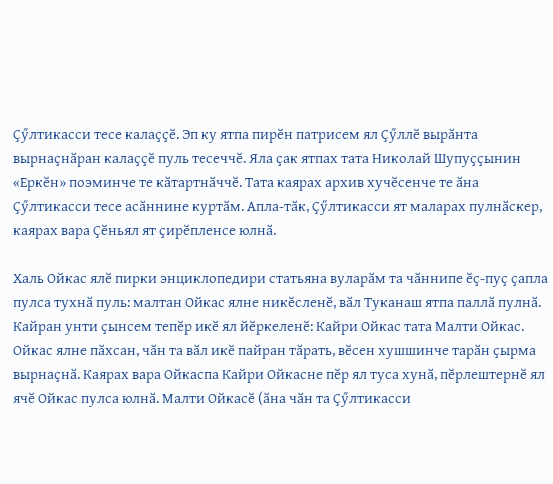Ҫӳлтикасси тесе калаҫҫӗ. Эп ку ятпа пирӗн патрисем ял Ҫӳллӗ вырӑнта вырнаҫнӑран калаҫҫӗ пуль тесеччӗ. Яла ҫак ятпах тата Николай Шупуҫҫынин «Еркӗн» поэминче те кӑтартнӑччӗ. Тата каярах архив хучӗсенче те ӑна Ҫӳлтикасси тесе асӑннине куртӑм. Апла-тӑк, Ҫӳлтикасси ят маларах пулнӑскер, каярах вара Ҫӗньял ят ҫирӗпленсе юлнӑ.

Халь Ойкас ялӗ пирки энциклопедири статьяна вуларӑм та чӑннипе ӗҫ-пуҫ ҫапла пулса тухнӑ пуль: малтан Ойкас ялне никӗсленӗ, вӑл Туканаш ятпа паллӑ пулнӑ. Кайран унти ҫынсем тепӗр икӗ ял йӗркеленӗ: Кайри Ойкас тата Малти Ойкас. Ойкас ялне пӑхсан, чӑн та вӑл икӗ пайран тӑрать, вӗсен хушшинче тарӑн ҫырма вырнаҫнӑ. Каярах вара Ойкаспа Кайри Ойкасне пӗр ял туса хунӑ, пӗрлештернӗ ял ячӗ Ойкас пулса юлнӑ. Малти Ойкасӗ (ӑна чӑн та Ҫӳлтикасси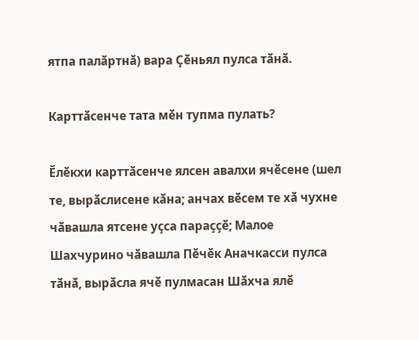ятпа палӑртнӑ) вара Ҫӗньял пулса тӑнӑ.

Карттӑсенче тата мӗн тупма пулать?

Ӗлӗкхи карттӑсенче ялсен авалхи ячӗсене (шел те, вырӑслисене кӑна; анчах вӗсем те хӑ чухне чӑвашла ятсене уҫса параҫҫӗ; Малое Шахчурино чӑвашла Пӗчӗк Аначкасси пулса тӑнӑ, вырӑсла ячӗ пулмасан Шӑхча ялӗ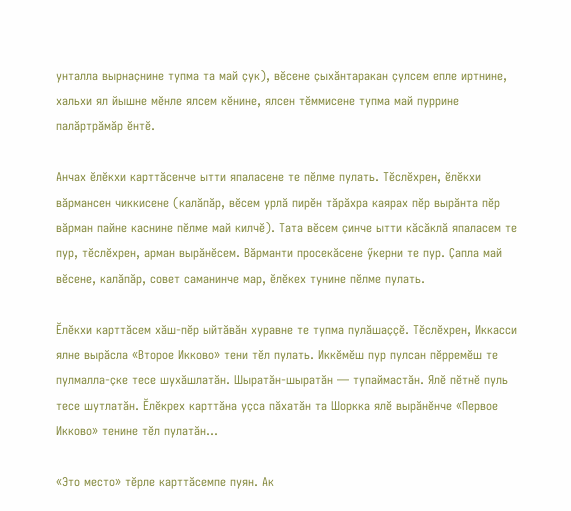унталла вырнаҫнине тупма та май ҫук), вӗсене ҫыхӑнтаракан ҫулсем епле иртнине, хальхи ял йышне мӗнле ялсем кӗнине, ялсен тӗммисене тупма май пуррине палӑртрӑмӑр ӗнтӗ.

Анчах ӗлӗкхи карттӑсенче ытти япаласене те пӗлме пулать. Тӗслӗхрен, ӗлӗкхи вӑрмансен чиккисене (калӑпӑр, вӗсем урлӑ пирӗн тӑрӑхра каярах пӗр вырӑнта пӗр вӑрман пайне каснине пӗлме май килчӗ). Тата вӗсем ҫинче ытти кӑсӑклӑ япаласем те пур, тӗслӗхрен, арман вырӑнӗсем. Вӑрманти просекӑсене ӳкерни те пур. Ҫапла май вӗсене, калӑпӑр, совет саманинче мар, ӗлӗкех тунине пӗлме пулать.

Ӗлӗкхи карттӑсем хӑш-пӗр ыйтӑвӑн хуравне те тупма пулӑшаҫҫӗ. Тӗслӗхрен, Иккасси ялне вырӑсла «Второе Икково» тени тӗл пулать. Иккӗмӗш пур пулсан пӗрремӗш те пулмалла-ҫке тесе шухӑшлатӑн. Шыратӑн-шыратӑн — тупаймастӑн. Ялӗ пӗтнӗ пуль тесе шутлатӑн. Ӗлӗкрех карттӑна уҫса пӑхатӑн та Шоркка ялӗ вырӑнӗнче «Первое Икково» тенине тӗл пулатӑн...

«Это место» тӗрле карттӑсемпе пуян. Ак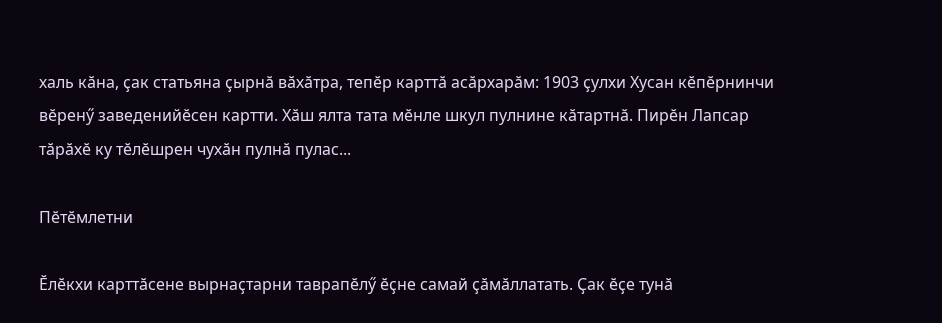халь кӑна, ҫак статьяна ҫырнӑ вӑхӑтра, тепӗр карттӑ асӑрхарӑм: 1903 ҫулхи Хусан кӗпӗрнинчи вӗренӳ заведенийӗсен картти. Хӑш ялта тата мӗнле шкул пулнине кӑтартнӑ. Пирӗн Лапсар тӑрӑхӗ ку тӗлӗшрен чухӑн пулнӑ пулас...

Пӗтӗмлетни

Ӗлӗкхи карттӑсене вырнаҫтарни таврапӗлӳ ӗҫне самай ҫӑмӑллатать. Ҫак ӗҫе тунӑ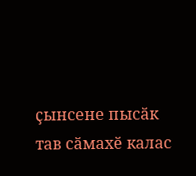ҫынсене пысӑк тав сӑмахӗ калас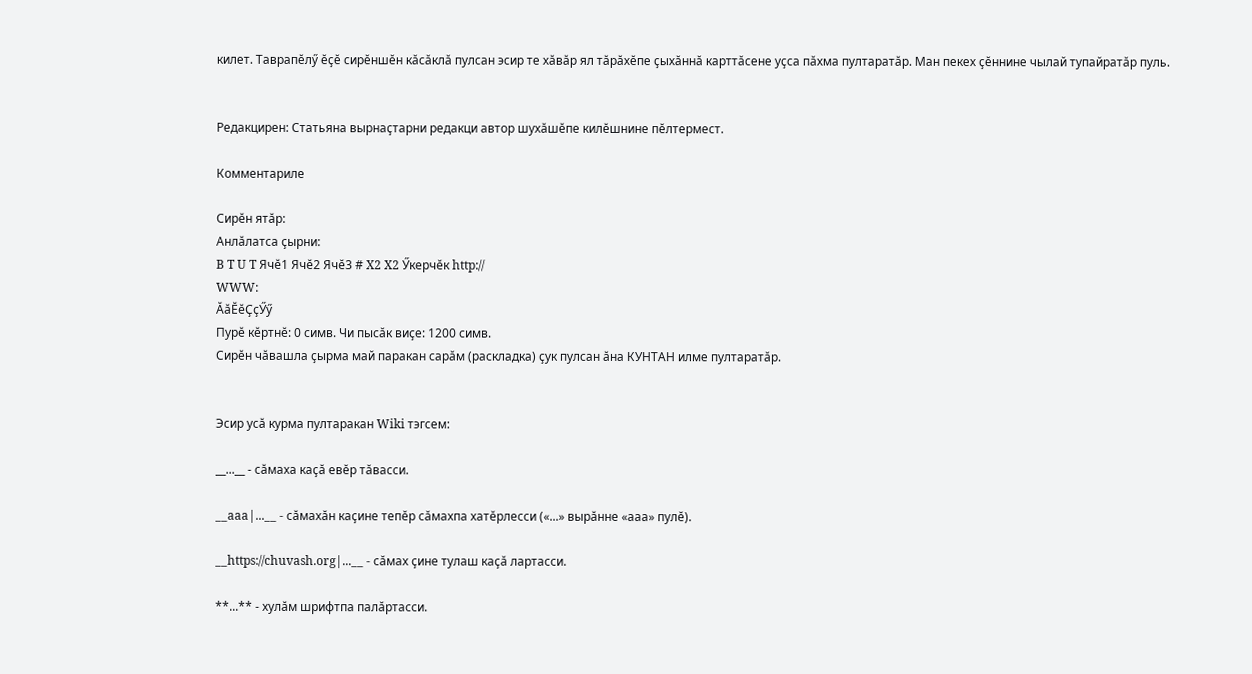килет. Таврапӗлӳ ӗҫӗ сирӗншӗн кӑсӑклӑ пулсан эсир те хӑвӑр ял тӑрӑхӗпе ҫыхӑннӑ карттӑсене уҫса пӑхма пултаратӑр. Ман пекех ҫӗннине чылай тупайратӑр пуль.


Редакцирен: Статьяна вырнаҫтарни редакци автор шухӑшӗпе килӗшнине пӗлтермест.

Комментариле

Сирӗн ятӑp:
Анлӑлатса ҫырни:
B T U T Ячӗ1 Ячӗ2 Ячӗ3 # X2 X2 Ӳкерчӗк http://
WWW:
ӐӑӖӗҪҫӲӳ
Пурӗ кӗртнӗ: 0 симв. Чи пысӑк виҫе: 1200 симв.
Сирӗн чӑвашла ҫырма май паракан сарӑм (раскладка) ҫук пулсан ӑна КУНТАН илме пултаратӑр.


Эсир усӑ курма пултаракан Wiki тэгсем:

__...__ - сӑмаха каҫӑ евӗр тӑвасси.

__aaa|...__ - сӑмахӑн каҫине тепӗр сӑмахпа хатӗрлесси («...» вырӑнне «ааа» пулӗ).

__https://chuvash.org|...__ - сӑмах ҫине тулаш каҫӑ лартасси.

**...** - хулӑм шрифтпа палӑртасси.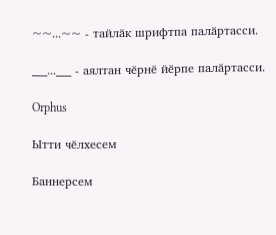~~...~~ - тайлӑк шрифтпа палӑртасси.

___...___ - аялтан чӗрнӗ йӗрпе палӑртасси.

Orphus

Ытти чӗлхесем

Баннерсем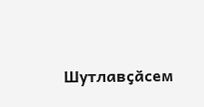Шутлавҫӑсем